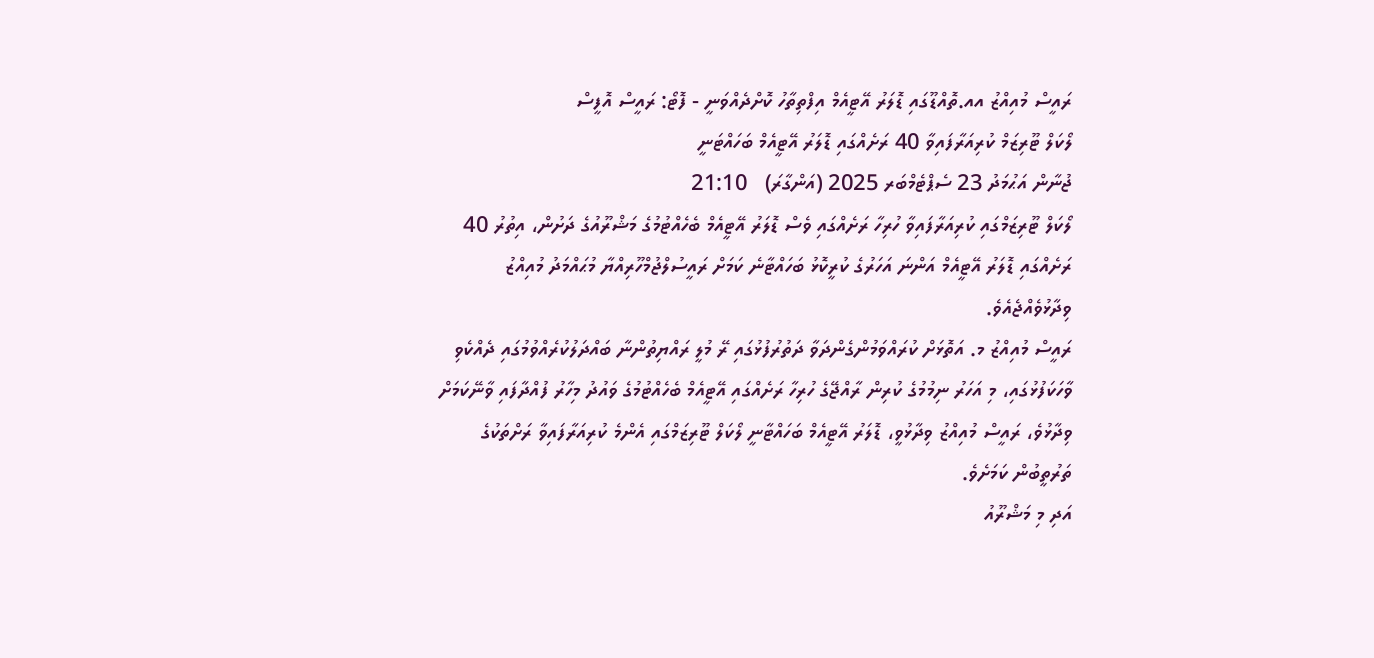ރައީސް މުއިއްޒު އއ.ތޮއްޑޫގައި ޑޮލަރު އޭޓީއެމް އިފްތިތާހު ކޮށްދެއްވަނީ - ފޮޓޯ: ރައީސް އޮފީސް
ލޯކަލް ޓޫރިޒަމް ކުރިއަރާފައިވާ 40 ރަށެއްގައި ޑޮލަރު އޭޓީއެމް ބަހައްޓަނީ
ޖުނާން އަޙުމަދު 23 ސެޕްޓެމްބަރ 2025 (އަންގާރަ)   21:10
ލޯކަލް ޓޫރިޒަމްގައި ކުރިއަރާފައިވާ ހުރިހާ ރަށެއްގައި ވެސް ޑޮލަރު އޭޓީއެމް ބެހެއްޓުމުގެ މަޝްރޫއުގެ ދަށުން، އިތުރު 40 ރަށެއްގައި ޑޮލަރު އޭޓީއެމް އަންނަ އަހަރުގެ ކުރީކޮޅު ބަހައްޓާނެ ކަމަށް ރައީސުލްޖުމްހޫރިއްޔާ މުޙައްމަދު މުއިއްޒު ވިދާޅުވެއްޖެއެވެ.
ރައީސް މުއިއްޒު މ. އަތޮޅަށް ކުރައްވަމުންގެންދަވާ ދަތުރުފުޅުގައި ރޭ މުލީ ރައްޔިތުންނާ ބައްދަލުކުރެއްވުމުގައި ދެއްކެވި ވާހަކަފުޅުގައި، މި އަހަރު ނިމުމުގެ ކުރިން ރާއްޖޭގެ ހުރިހާ ރަށެއްގައި އޭޓީއެމް ބެހެއްޓުމުގެ ވައުދު މިހާރު ފުއްދާފައި ވާނޭކަމަށް ވިދާޅުވެ، ރައީސް މުއިއްޒު ވިދާޅުވީ، ޑޮލަރު އޭޓީއެމް ބަހައްޓާނީ ލޯކަލް ޓޫރިޒަމްގައި އެންމެ ކުރިއަރާފައިވާ ރަށްތަކުގެ ތަރުތީބުން ކަމަށެވެ.
އަދި މި މަޝްރޫއު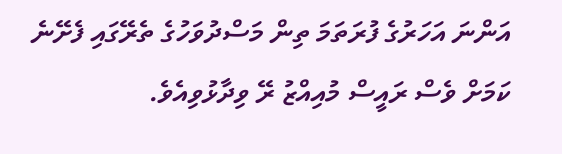އަންނަ އަހަރުގެ ފުރަތަމަ ތިން މަސްދުވަހުގެ ތެރޭގައި ފެށޭނެ ކަމަށް ވެސް ރައީސް މުއިއްޒު ރޭ ވިދާޅުވިއެވެ.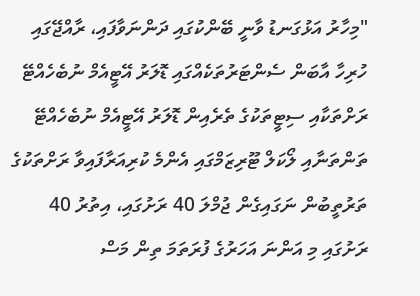"މިހާރު އަޅުގަނޑު ވާނީ ބޭންކުގައި ދަންނަވާފައި، ރާއްޖޭގައި ހުރިހާ އާބަން ސެންޓަރުތަކެއްގައި ޑޮލަރު އޭޓީއެމް ނުބެހެއްޓޭ ރަށްތަކާއި ސިޓީތަކުގެ ތެރެއިން ޑޮލަރު އޭޓީއެމް ނުބެހެއްޓޭ ތަންތަނާއި ލޯކަލް ޓޫރިޒަމްގައި އެންމެ ކުރިއަރާފައިވާ ރަށްތަކުގެ ތަރުތީބުން ނަގައިގެން ޖުމްލަ 40 ރަށުގައި، އިތުރު 40 ރަށުގައި މި އަންނަ އަހަރުގެ ފުރަތަމަ ތިން މަސް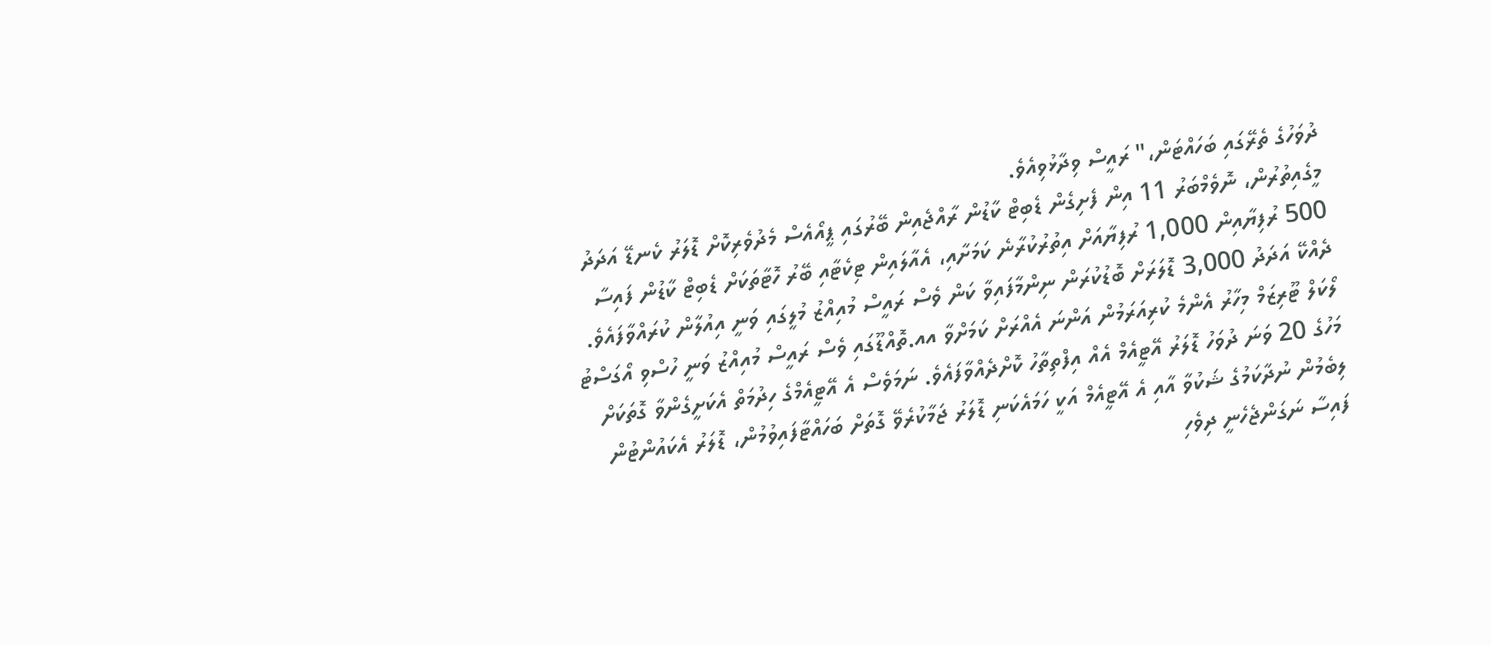ދުވަހުގެ ތެރޭގައި ބަހައްޓަން،" ރައީސް ވިދާޅުވިއެވެ.
މީގެއިތުރުން، ނޮވެމްބަރު 11 އިން ފެށިގެން ޑެބިޓް ކާޑުން ރާއްޖެއިން ބޭރުގައި ޕީއޯއެސް މެދުވެރިކޮށް ޑޮލަރު ކެނޑޭ އަދަދު 500 ރުފިޔާއިން 1,000 ރުފިޔާއަށް އިތުރުކުރާނެ ކަމަށާއި، އެއާލައިން ޓިކެޓާއި ބޭރު ހޮޓާތަކަށް ޑެބިޓް ކާޑުން ފައިސާ ދެއްކޭ އަދަދު 3,000 ޑޮލަރަށް ބޮޑުކުރަން ނިންމާފައިވާ ކަން ވެސް ރައީސް މުއިއްޒު މުލީގައި ވަނީ އިއުލާން ކުރައްވާފައެވެ.
ލޯކަލް ޓޫރިޒަމް މިހާރު އެންމެ ކުރިއަރަމުން އަންނަ އެއްރަށް ކަމަށްވާ އއ.ތޮއްޑޫގައި ވެސް ރައީސް މުއިއްޒު ވަނީ ހުސްވި އޯގަސްޓު މަހުގެ 20 ވަނަ ދުވަހު ޑޮލަރު އޭޓީއެމް އެއް އިފްތިތާހު ކޮށްދެއްވާފައެވެ. ނަމަވެސް އެ އޭޓީއެމްގެ ހިދުމަތް އެކަށީގެންވާ ގޮތަކަށް ލިބެމުން ނުދާކަމުގެ ޝަކުވާ އާއި އެ އޭޓީއެމް އަކީ ހަމައެކަނި ޑޮލަރު ޖަމާކުރެވޭ ގޮތަށް ބަހައްޓާފައިވުމުން، ޑޮލަރު އެކައުންޓުން ފައިސާ ނަގަންޖެހެނީ ދިވެހި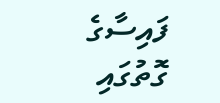ފައިސާގެ ގޮތުގައި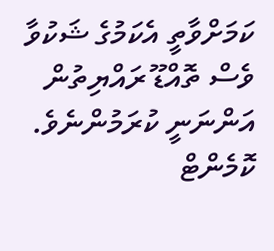ކަމަށްވާތީ އެކަމުގެ ޝަކުވާ ވެސް ތޮއްޑޫ ރައްޔިތުން އަންނަނީ ކުރަމުންނެވެ.
ކޮމެންޓް